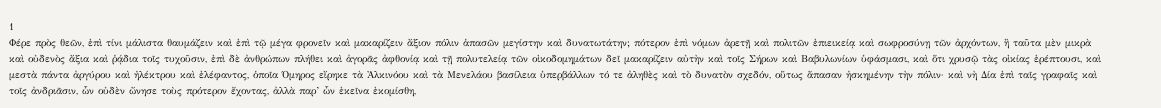1
Φέρε πρὸς θεῶν, ἐπὶ τίνι μάλιστα θαυμάζειν καὶ ἐπὶ τῷ μέγα φρονεῖν καὶ μακαρίζειν ἄξιον πόλιν ἁπασῶν μεγίστην καὶ δυνατωτάτην; πότερον ἐπὶ νόμων ἀρετῇ καὶ πολιτῶν ἐπιεικείᾳ καὶ σωφροσύνῃ τῶν ἀρχόντων, ἢ ταῦτα μὲν μικρὰ καὶ οὐδενὸς ἄξια καὶ ῥᾴδια τοῖς τυχοῦσιν, ἐπὶ δὲ ἀνθρώπων πλήθει καὶ ἀγορᾶς ἀφθονίᾳ καὶ τῇ πολυτελείᾳ τῶν οἰκοδομημάτων δεῖ μακαρίζειν αὐτὴν καὶ τοῖς Σήρων καὶ Βαβυλωνίων ὑφάσμασι, καὶ ὅτι χρυσῷ τὰς οἰκίας ἐρέπτουσι, καὶ μεστὰ πάντα ἀργύρου καὶ ἠλέκτρου καὶ ἐλέφαντος, ὁποῖα Όμηρος εἴρηκε τὰ Ἀλκινόου καὶ τὰ Μενελάου βασίλεια ὑπερβάλλων τό τε ἀληθὲς καὶ τὸ δυνατὸν σχεδόν, οὕτως ἅπασαν ἠσκημένην τὴν πόλιν· καὶ νὴ Δία ἐπὶ ταῖς γραφαῖς καὶ τοῖς ἀνδριᾶσιν, ὧν οὐδὲν ὤνησε τοὺς πρότερον ἔχοντας, ἀλλὰ παρ’ ὧν ἐκεῖνα ἐκομίσθη,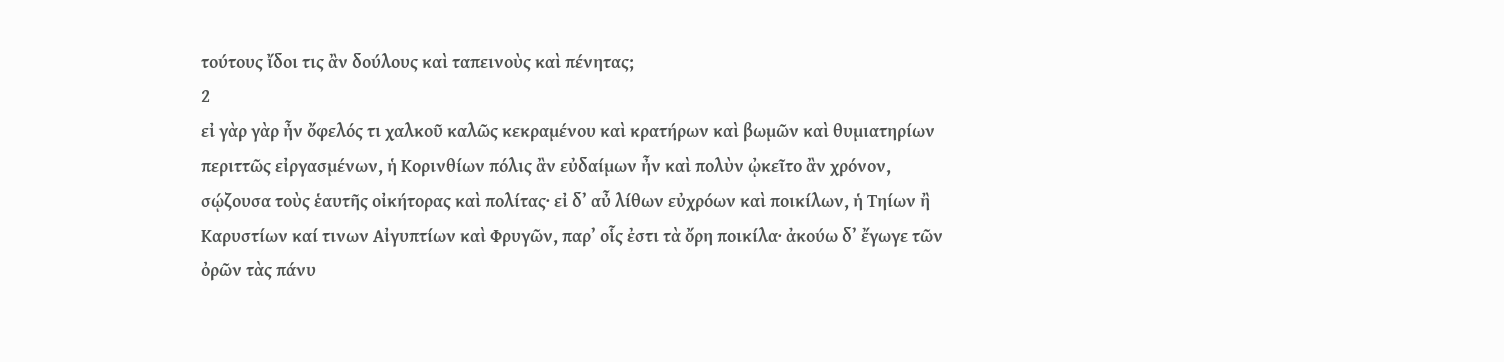τούτους ἴδοι τις ἂν δούλους καὶ ταπεινοὺς καὶ πένητας;
2
εἰ γὰρ γὰρ ἦν ὄφελός τι χαλκοῦ καλῶς κεκραμένου καὶ κρατήρων καὶ βωμῶν καὶ θυμιατηρίων περιττῶς εἰργασμένων, ἡ Κορινθίων πόλις ἂν εὐδαίμων ἦν καὶ πολὺν ᾠκεῖτο ἂν χρόνον, σῴζουσα τοὺς ἑαυτῆς οἰκήτορας καὶ πολίτας· εἰ δ’ αὖ λίθων εὐχρόων καὶ ποικίλων, ἡ Τηίων ἢ Καρυστίων καί τινων Αἰγυπτίων καὶ Φρυγῶν, παρ’ οἷς ἐστι τὰ ὄρη ποικίλα· ἀκούω δ’ ἔγωγε τῶν ὀρῶν τὰς πάνυ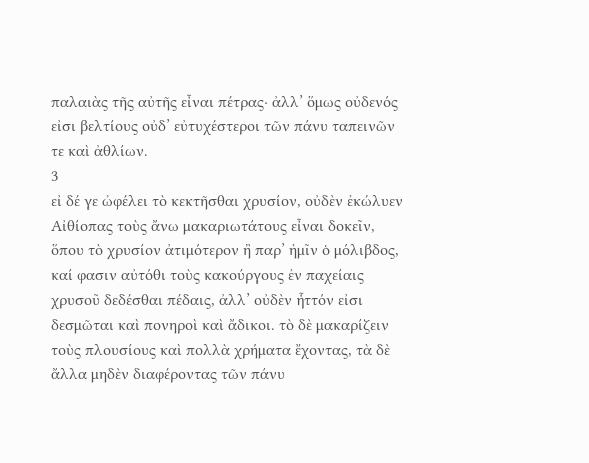παλαιὰς τῆς αὐτῆς εἶναι πέτρας· ἀλλ’ ὅμως οὐδενός εἰσι βελτίους οὐδ’ εὐτυχέστεροι τῶν πάνυ ταπεινῶν τε καὶ ἀθλίων.
3
εἰ δέ γε ὠφέλει τὸ κεκτῆσθαι χρυσίον, οὐδὲν ἐκώλυεν Αἰθίοπας τοὺς ἄνω μακαριωτάτους εἶναι δοκεῖν, ὅπου τὸ χρυσίον ἀτιμότερον ἢ παρ’ ἡμῖν ὁ μόλιβδος, καί φασιν αὐτόθι τοὺς κακούργους ἐν παχείαις χρυσοῦ δεδέσθαι πέδαις, ἀλλ’ οὐδὲν ἧττόν εἰσι δεσμῶται καὶ πονηροὶ καὶ ἄδικοι. τὸ δὲ μακαρίζειν τοὺς πλουσίους καὶ πολλὰ χρήματα ἔχοντας, τὰ δὲ ἄλλα μηδὲν διαφέροντας τῶν πάνυ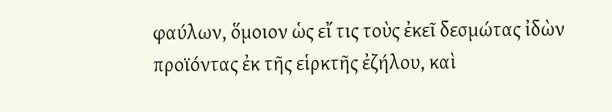φαύλων, ὅμοιον ὡς εἴ τις τοὺς ἐκεῖ δεσμώτας ἰδὼν προϊόντας ἐκ τῆς εἱρκτῆς ἐζήλου, καὶ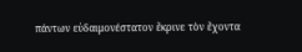πάντων εὐδαιμονέστατον ἔκρινε τὸν ἔχοντα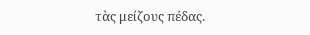τὰς μείζους πέδας.